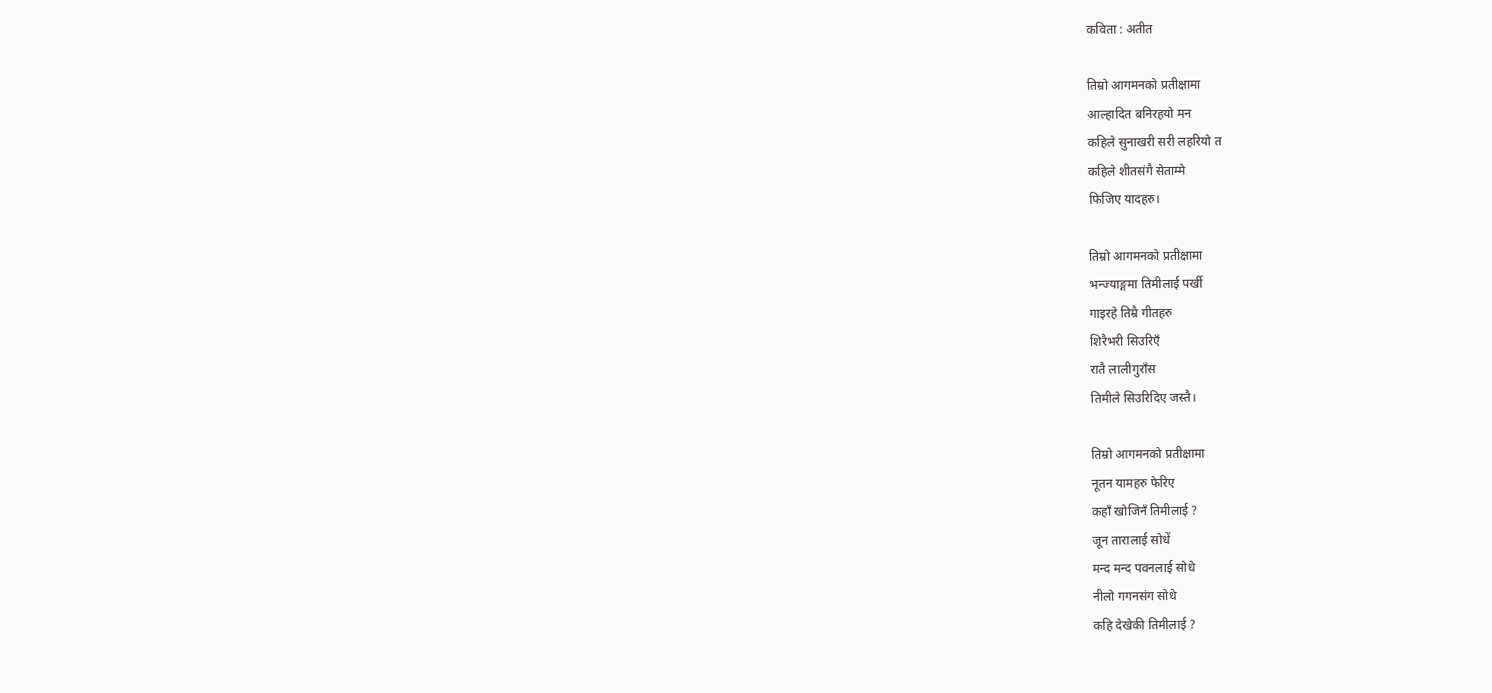कविता : अतीत

तिम्रो आगमनको प्रतीक्षामा
आल्हादित बनिरहयो मन
कहिले सुनाखरी सरी लहरियो त
कहिले शीतसंगै सेताम्मे
फिजिए यादहरु।

तिम्रो आगमनको प्रतीक्षामा
भन्ज्याङ्गमा तिमीलाई पर्खी
गाइरहे तिम्रै गीतहरु
शिरैभरी सिउरिएँ
रातै लालीगुराँस
तिमीले सिउरिदिए जस्तै।

तिम्रो आगमनको प्रतीक्षामा
नूतन यामहरु फेरिए
कहाँ खोजिनँ तिमीलाई ?
जून तारालाई सोधें
मन्द मन्द पवनलाई सोधे
नीलो गगनसंग सोधे
कहि देखेकी तिमीलाई ?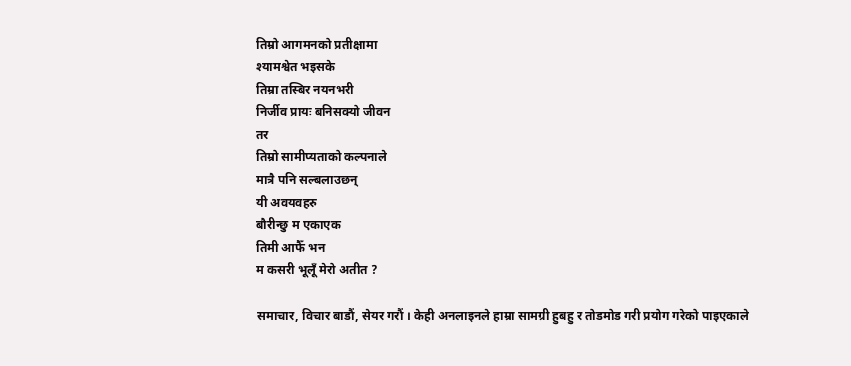तिम्रो आगमनको प्रतीक्षामा
श्यामश्वेत भइसके
तिम्रा तस्बिर नयनभरी
निर्जीव प्रायः बनिसक्यो जीवन
तर
तिम्रो सामीप्यताको कल्पनाले
मात्रै पनि सल्बलाउछन्
यी अवयवहरु
बौरीन्छु म एकाएक
तिमी आफैँ भन
म कसरी भूलूँ मेरो अतीत ?

समाचार, विचार बाडौं, सेयर गरौं । केही अनलाइनले हाम्रा सामग्री हुबहु र तोडमोड गरी प्रयोग गरेको पाइएकाले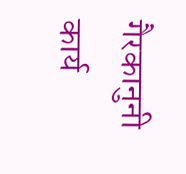गैरकानुनी कार्य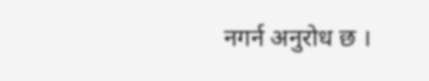नगर्न अनुरोध छ ।